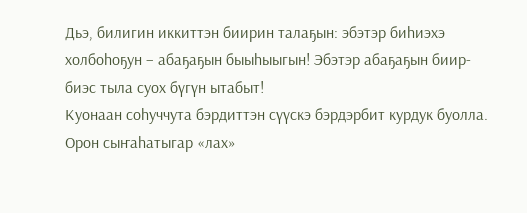Дьэ, билигин иккиттэн биирин талаҕын: эбэтэр биһиэхэ холбоһоҕун – абаҕаҕын быыһыыгын! Эбэтэр абаҕаҕын биир-биэс тыла суох бүгүн ытабыт!
Куонаан соһуччута бэрдиттэн сүүскэ бэрдэрбит курдук буолла. Орон сыҥаһатыгар «лах»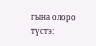гына олоро түстэ: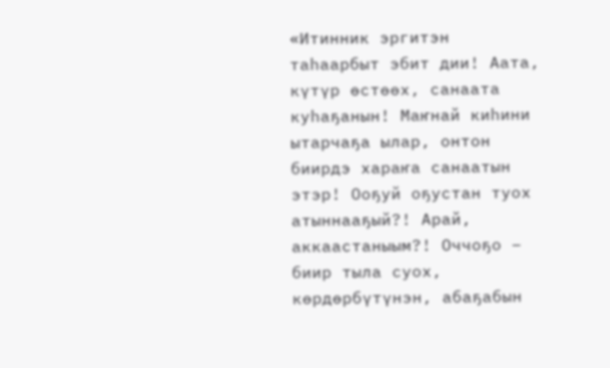«Итинник эргитэн таһаарбыт эбит дии! Аата, күтүр өстөөх, санаата куһаҕанын! Маҥнай киһини ытарчаҕа ылар, онтон биирдэ хараҥа санаатын этэр! Ооҕуй оҕустан туох атыннааҕый?! Арай, аккаастаныым?! Оччоҕо – биир тыла суох, көрдөрбүтүнэн, абаҕабын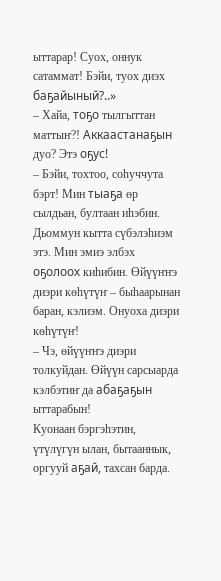ыттарар! Суох, оннук сатаммат! Бэйи, туох диэх баҕайыный?..»
– Хайа, тоҕо тылгыттан маттыҥ?! Аккаастанаҕын дуо? Этэ оҕус!
– Бэйи, тохтоо, соһуччута бэрт! Мин тыаҕа өр сылдьан, бултаан иһэбин. Дьоммун кытта сүбэлэһиэм этэ. Мин эмиэ элбэх оҕолоох киһибин. Өйүүҥҥэ диэри көһүтүҥ – быһаарынан баран, кэлиэм. Онуоха диэри көһүтүҥ!
– Чэ, өйүүҥҥэ диэри толкуйдан. Өйүүн сарсыарда кэлбэтиҥ да абаҕаҕын ыттарабын!
Куонаан бэргэһэтин, үтүлүгүн ылан, бытааннык, оргууй аҕай, тахсан барда.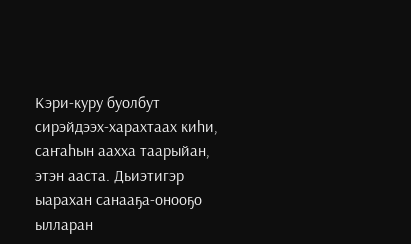Кэри-куру буолбут сирэйдээх-харахтаах киһи, саҥаһын аахха таарыйан, этэн ааста. Дьиэтигэр ыарахан санааҕа-онооҕо ылларан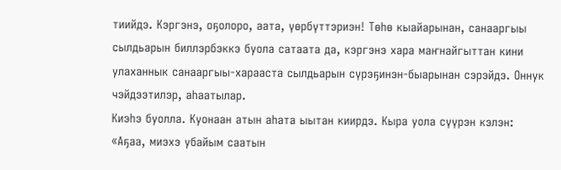тиийдэ. Кэргэнэ, оҕолоро, аата, үөрбүттэриэн! Төһө кыайарынан, санааргыы сылдьарын биллэрбэккэ буола сатаата да, кэргэнэ хара маҥнайгыттан кини улаханнык санааргыы-харааста сылдьарын сүрэҕинэн-быарынан сэрэйдэ. Оннук чэйдээтилэр, аһаатылар.
Киэһэ буолла. Куонаан атын аһата ыытан киирдэ. Кыра уола сүүрэн кэлэн: «Аҕаа, миэхэ убайым саатын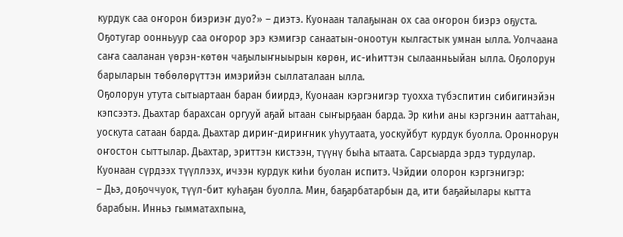курдук саа оҥорон биэриэҥ дуо?» – диэтэ. Куонаан талаҕынан ох саа оҥорон биэрэ оҕуста. Оҕотугар оонньуур саа оҥорор эрэ кэмигэр санаатын-оноотун кылгастык умнан ылла. Уолчаана саҥа сааланан үөрэн-көтөн чаҕылыҥныырын көрөн, ис-иһиттэн сылаанньыйан ылла. Оҕолорун барыларын төбөлөрүттэн имэрийэн сыллаталаан ылла.
Оҕолорун утута сытыартаан баран биирдэ, Куонаан кэргэнигэр туохха түбэспитин сибигинэйэн кэпсээтэ. Дьахтар барахсан оргууй аҕай ытаан сыҥырҕаан барда. Эр киһи аны кэргэнин ааттаһан, уоскута сатаан барда. Дьахтар дириҥ-дириҥник уһуутаата, уоскуйбут курдук буолла. Ороннорун оҥостон сыттылар. Дьахтар, эриттэн кистээн, түүнү быһа ытаата. Сарсыарда эрдэ турдулар.
Куонаан сүрдээх түүллээх, ичээн курдук киһи буолан испитэ. Чэйдии олорон кэргэнигэр:
– Дьэ, доҕоччуок, түүл-бит куһаҕан буолла. Мин, баҕарбатарбын да, ити баҕайылары кытта барабын. Инньэ гымматахпына,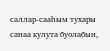саллар-сааһым тухары санаа кулута буолабын,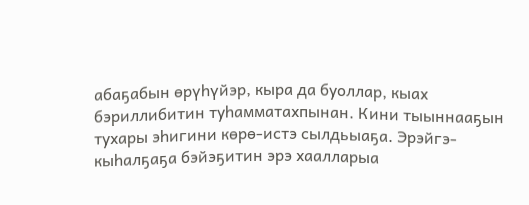абаҕабын өрүһүйэр, кыра да буоллар, кыах бэриллибитин туһамматахпынан. Кини тыыннааҕын тухары эһигини көрө-истэ сылдьыаҕа. Эрэйгэ-кыһалҕаҕа бэйэҕитин эрэ хаалларыа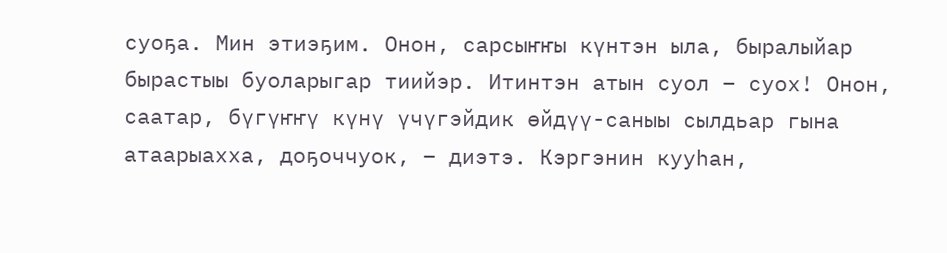суоҕа. Мин этиэҕим. Онон, сарсыҥҥы күнтэн ыла, быралыйар бырастыы буоларыгар тиийэр. Итинтэн атын суол – суох! Онон, саатар, бүгүҥҥү күнү үчүгэйдик өйдүү-саныы сылдьар гына атаарыахха, доҕоччуок, – диэтэ. Кэргэнин кууһан,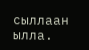сыллаан ылла.